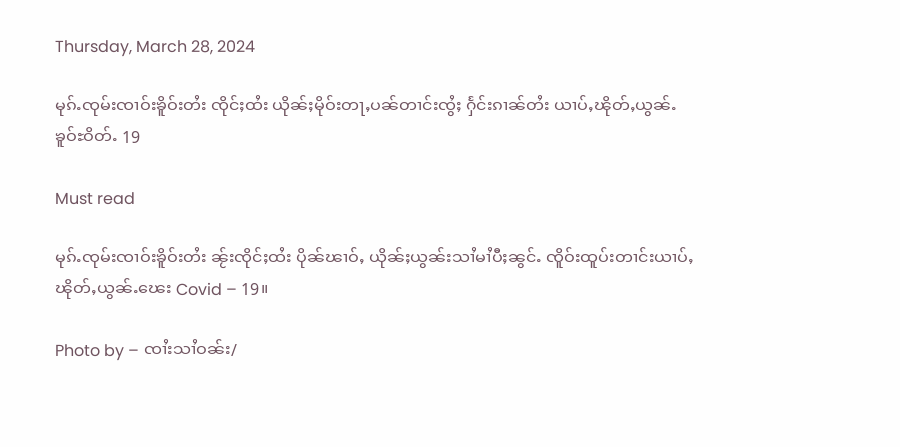Thursday, March 28, 2024

မုၵ်ႉၸုမ်းၸၢဝ်းၶိူဝ်းတႆး ၸိုင်ႈထႆး ယိုၼ်ႈမိုဝ်းတႃႇပၼ်တၢင်းၸွႆႈ ႁႅင်းၵၢၼ်တႆး ယၢပ်ႇၽိုတ်ႇယွၼ်ႉၶူဝ်ႊဝိတ်ႉ 19

Must read

မုၵ်ႉၸုမ်းၸၢဝ်းၶိူဝ်းတႆး ၼႂ်းၸိုင်ႈထႆး ပိုၼ်ၽၢဝ်ႇ ယိုၼ်ႈယွၼ်းသၢႆမၢႆပီႈၼွင်ႉ ၸိူဝ်းထူပ်းတၢင်းယၢပ်ႇၽိုတ်ႇယွၼ်ႉၽေး Covid – 19။

Photo by – ၸၢႆးသၢႆဝၼ်း/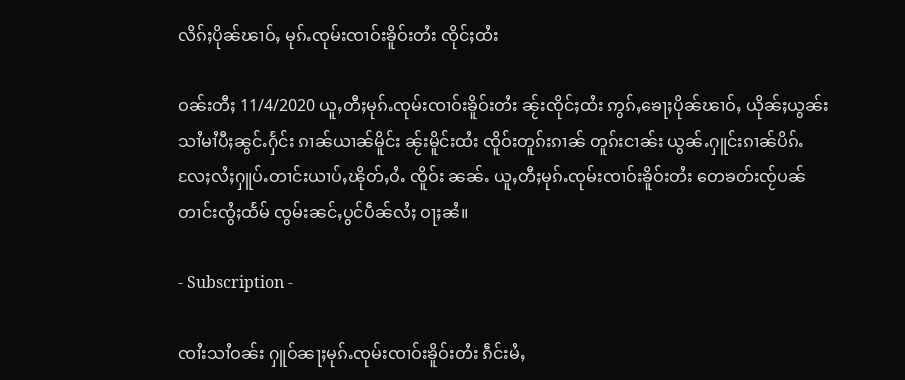လိၵ်ႈပိုၼ်ၽၢဝ်ႇ မုၵ်ႉၸုမ်းၸၢဝ်းၶိူဝ်းတႆး ၸိုင်ႈထႆး

ဝၼ်းတီႈ 11/4/2020 ယူႇတီႈမုၵ်ႉၸုမ်းၸၢဝ်းၶိူဝ်းတႆး ၼႂ်းၸိုင်ႈထႆး ဢွၵ်ႇၶေႃႈပိုၼ်ၽၢဝ်ႇ ယိုၼ်ႈယွၼ်းသၢႆမၢႆပီႈၼွင်ႉႁႅင်း ၵၢၼ်ယၢၼ်မိူင်း ၼႂ်းမိူင်းထႆး ၸိူဝ်းတူၵ်းၵၢၼ် တူၵ်းငၢၼ်း ယွၼ်ႉႁူင်းၵၢၼ်ပိၵ်ႉ လႄႈလႆႈႁူပ်ႉတၢင်းယၢပ်ႇၽိုတ်ႇဝႆႉ ၸိူဝ်း ၼၼ်ႉ ယူႇတီႈမုၵ်ႉၸုမ်းၸၢဝ်းၶိူဝ်းတႆး တေၶတ်းၸႂ်ပၼ်တၢင်းၸွႆႈထႅမ် ၸွမ်းၼင်ႇပွင်ပဵၼ်လႆႈ ဝႃႈၼႆ။

- Subscription -

ၸၢႆးသၢႆဝၼ်း ႁူဝ်ၼႃႈမုၵ်ႉၸုမ်းၸၢဝ်းၶိူဝ်းတႆး ၵဵင်းမႆႇ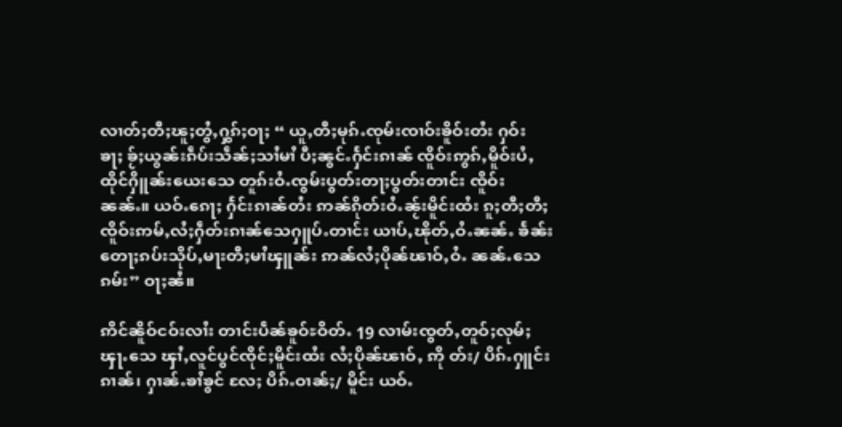လၢတ်ႈတီႈၽူႈတွႆႇႁွၵ်ႈဝႃႈ “ ယူႇတီႈမုၵ်ႉၸုမ်းၸၢဝ်းၶိူဝ်းတႆး ႁဝ်းၶႃႈ ၶႂ်ႈယွၼ်းၵဵပ်းသဵၼ်ႈသၢႆမၢႆ ပီႈၼွင်ႉႁႅင်းၵၢၼ် ၸိူဝ်းဢွၵ်ႇမိူဝ်းပႆႇထိုင်ႁိူၼ်းယေးသေ တူၵ်းဝႆႉၸွမ်းပွတ်းတႃႈပွတ်းတၢင်း ၸိူဝ်းၼၼ်ႉ။ ယဝ်ႉၵေႃႈ ႁႅင်းၵၢၼ်တႆး ဢၼ်ၵိုတ်းဝႆႉၼႂ်းမိူင်းထႆး ၵူႈတီႈတီႈ ၸိူဝ်းဢမ်ႇလႆႈႁဵတ်းၵၢၼ်သေႁူပ်ႉတၢင်း ယၢပ်ႇၽိုတ်ႇဝႆႉၼၼ်ႉ ၶႅၼ်းတေႃႈၵပ်းသိုပ်ႇမႃးတီႈမၢႆၾူၼ်း ဢၼ်လႆႈပိုၼ်ၽၢဝ်ႇဝႆႉ ၼၼ်ႉသေၵမ်း” ဝႃႈၼႆ။

ဢိင်ၼိူဝ်ငဝ်းလၢႆး တၢင်းပဵၼ်ၶူဝ်ႊဝိတ်ႉ 19 လၢမ်းၸွတ်ႇတူဝ်ႈလုမ်ႈၾႃႉသေ ၾၢႆႇလူင်ပွင်ၸိုင်ႈမိူင်းထႆး လႆႈပိုၼ်ၽၢဝ်ႇ ဢို တ်း/ ပိၵ်ႉႁူင်းၵၢၼ်၊ ႁၢၼ်ႉၶၢႆၶွင် လႄႈ ပိၵ်ႉဝၢၼ်ႈ/ မိူင်း ယဝ်ႉ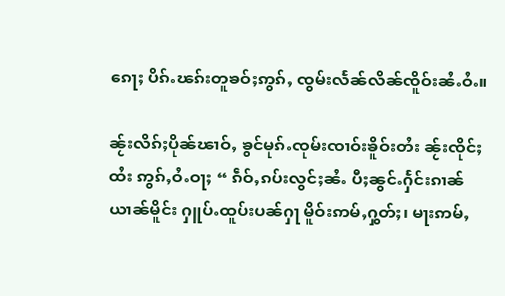ၵေႃႈ ပိၵ်ႉၽၵ်းတူၶဝ်ႈဢွၵ်ႇ ၸွမ်းလႅၼ်လိၼ်ၸိူဝ်းၼႆႉဝႆႉ။

ၼႂ်းလိၵ်ႈပိုၼ်ၽၢဝ်ႇ ၶွင်မုၵ်ႉၸုမ်းၸၢဝ်းၶိူဝ်းတႆး ၼႂ်းၸိုင်ႈထႆး ဢွၵ်ႇဝႆႉဝႃႈ “ ၵဵဝ်ႇၵပ်းလွင်ႈၼႆႉ ပီႈၼွင်ႉႁႅင်းၵၢၼ်ယၢၼ်မိူင်း ႁူပ်ႉထူပ်းပၼ်ႁႃ မိူဝ်းဢမ်ႇႁွတ်ႈ၊ မႃးဢမ်ႇ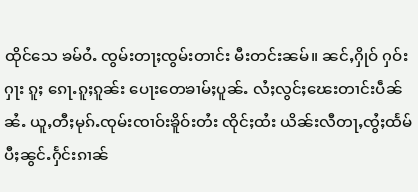ထိုင်သေ ၶမ်ဝႆႉ ၸွမ်းတႃႈၸွမ်းတၢင်း မီးတင်းၼမ်။ ၼင်ႇႁိုဝ် ႁဝ်းႁႃး ၵူႈ ၵေႃႉၵူႈၵူၼ်း ပေႃးတေၶၢမ်ႈပူၼ်ႉ လႆႈလွင်ႈၽေးတၢင်းပဵၼ်ၼႆႉ ယူႇတီႈမုၵ်ႉၸုမ်းၸၢဝ်းၶိူဝ်းတႆး ၸိုင်ႈထႆး ယိၼ်းလီတႃႇၸွႆႈထႅမ် ပီႈၼွင်ႉႁႅင်းၵၢၼ်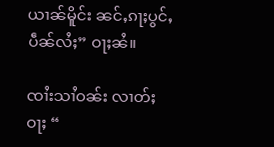ယၢၼ်မိူင်း ၼင်ႇၵႃႈပွင်ႇပဵၼ်လႆႈ” ဝႃႈၼႆ။

ၸၢႆးသၢႆဝၼ်း လၢတ်ႈဝႃႈ “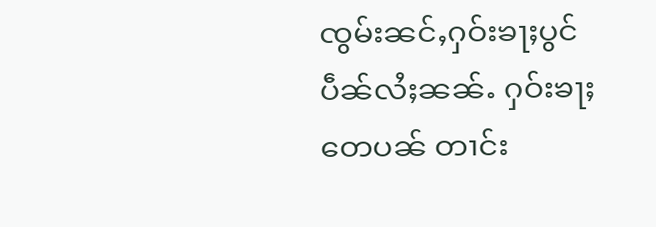ၸွမ်းၼင်ႇႁဝ်းၶႃႈပွင်ပဵၼ်လႆႈၼၼ်ႉ ႁဝ်းၶႃႈတေပၼ် တၢင်း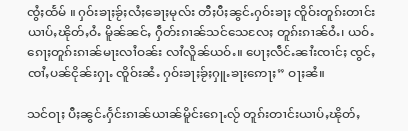ၸွႆႈထႅမ် ။ ႁဝ်းၶႃႈၶႂ်ႈလႆႈၶေႃႈမုလ်း တီႈပီႈၼွင်ႉႁဝ်းၶႃႈ ၸိူဝ်းတူၵ်းတၢင်းယၢပ်ႇၽိုတ်ႇဝႆႉ မိူၼ်ၼင်ႇ ႁဵတ်းၵၢၼ်သင်သေလႄႈ တူၵ်းၵၢၼ်ဝႆႉ၊ ယဝ်ႉ ၵေႃႈတူၵ်းၵၢၼ်မႃးလၢႆဝၼ်း လၢႆလိူၼ်ယဝ်ႉ။ ပေႃႈလဵင်ႉၼၢႆးၸၢင်ႈ ၸွင်ႇၸၢႆႇပၼ်ငိုၼ်းႁႃႉ ၸိူဝ်းၼႆႉ ႁဝ်းၶႃႈၶႂ်ႈႁူႉၶႃႈဢေႃႈ” ဝႃႈၼႆ။

သင်ဝႃႈ ပီႈၼွင်ႉႁႅင်းၵၢၼ်ယၢၼ်မိူင်းၵေႃႉလႂ် တူၵ်းတၢင်းယၢပ်ႇၽိုတ်ႇ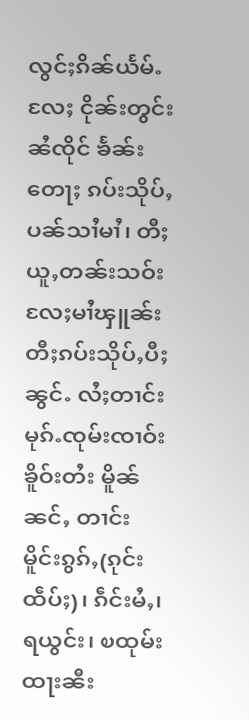လွင်ႈၵိၼ်ယႅမ်ႉလႄႈ ငိုၼ်းတွင်းၼႆၸိုင် ၶႅၼ်းတေႃႈ ၵပ်းသိုပ်ႇပၼ်သၢႆမၢႆ၊ တီႈယူႇတၼ်းသဝ်းလႄႈမၢႆၾူၼ်းတီႈၵပ်းသိုပ်ႇပီႈၼွင်ႉ လႆႈတၢင်းမုၵ်ႉၸုမ်းၸၢဝ်းၶိူဝ်းတႆး မိူၼ်ၼင်ႇ တၢင်း မိူင်းၵွၵ်ႇ(ၵုင်းထဵပ်ႈ)၊ ၵဵင်းမႆႇ၊ ရယွင်း၊ ၿထုမ်းထႃးၼီး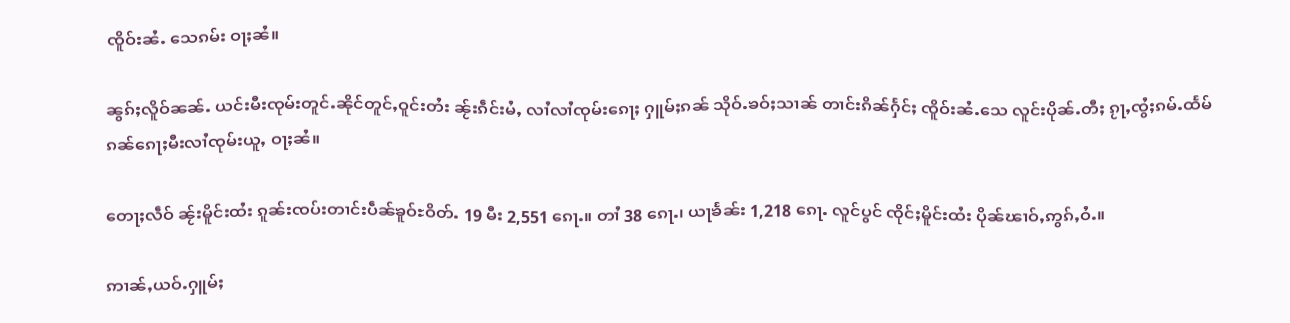ၸိူဝ်းၼႆႉ သေၵမ်း ဝႃႈၼႆ။

ၼွၵ်ႈလိူဝ်ၼၼ်ႉ ယင်းမီးၸုမ်းတူင်ႉၼိုင်တူင်ႇဝူင်းတႆး ၼႂ်းၵဵင်းမႆႇ လၢႆလၢႆၸုမ်းၵေႃႈ ႁူမ်ႈၵၼ် သိုဝ်ႉၶဝ်ႈသၢၼ် တၢင်းၵိၼ်ႁႅင်ႈ ၸိူဝ်းၼႆႉသေ လူင်းပိုၼ်ႉတီႈ ၵႂႃႇၸွႆႈၵမ်ႉထႅမ်ၵၼ်ၵေႃႈမီးလၢႆၸုမ်းယူႇ ဝႃႈၼႆ။

တေႃႈလဵဝ် ၼႂ်းမိူင်းထႆး ၵူၼ်းၸပ်းတၢင်းပဵၼ်ၶူဝ်ႊဝိတ်ႉ 19 မီး 2,551 ၵေႃႉ။ တၢႆ 38 ၵေႃႉ၊ ယႃၶႅၼ်း 1,218 ၵေႃႉ လူင်ပွင် ၸိုင်ႈမိူင်းထႆး ပိုၼ်ၽၢဝ်ႇဢွၵ်ႇဝႆႉ။

ဢၢၼ်ႇယဝ်ႉႁူမ်ႈ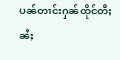ပၼ်တၢင်းႁၼ်ထိုင်တီႈၼႆႈ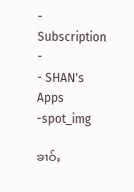- Subscription -
- SHAN's Apps -spot_img

ၶၢဝ်ႇ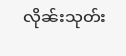လိုၼ်းသုတ်း